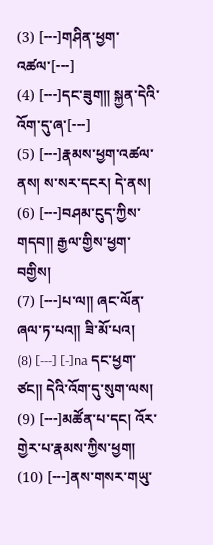(3) [---]གཤིན་ཕྱག་འཚལ་[---]
(4) [---]དང་ཟུག༎ སྐྱན་དེའི་འོག་དུ་ཞ་[---]
(5) [---]རྣམས་ཕྱག་འཚལ་ནས། ས་སར་དངར། དེ་ནས།
(6) [---]བཤམ་ངུད་ཀྱིས་གདབ༎ རྒྱལ་གྱིས་ཕྱག་བགྱིས།
(7) [---]པ་ལ༎ ཞང་ལོན་ཞལ་ཏ་པའ༎ ཟི་མོ་པའ།
(8) [---] [-]na དང་ཕྱག་ཙང༎ དེའི་འོག་དུ་སུག་ལས།
(9) [---]མཚོན་པ་དང། འོར་གྱེར་པ་རྣམས་ཀྱིས་ཕྱག།
(10) [---]ནས་གསར་གཡུ་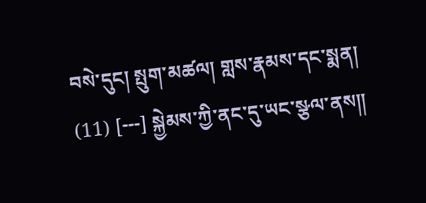བསེ་དུང། སྤུག་མཚལ། གླས་རྣམས་དང་སྨན།
(11) [---] སྐྱེམས་ཀྱི་ནང་དུ་ཡང་སྩལ་ནས༎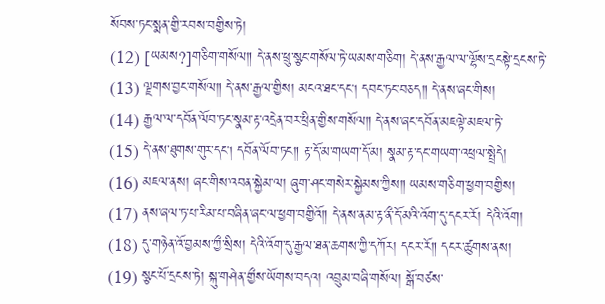སོབས་ཏང་སྨན་གྱི་རབས་བགྱིས་ཏེ།
(12) [ཡམས?]གཅིག་གསོལ༎ དེ་ནས་ཕྲུ་སྩང་གསོལ་ཏེ་ཡམས་གཅིག། དེ་ནས་རྒྱལ་ལ་ལྷོས་དྲངསྟེ་དྲངས་ཏེ་
(13) ལྗགས་བྱང་གསོལ༎ དེ་ནས་རྒྱལ་གྱིས། མངའ་ཐང་དང། དབང་ཏང་བཅད༎ དེ་ནས་ཞང་གིས།
(14) རྒྱལ་ལ་དབོན་ལོབ་ཏང་སྣམ་རྟ་འདྲེན་བར་ཕྲིན་གྱིས་གསོལ༎ དེ་ནས་ཞང་དབོན་མཇལྟེ་མཇལ་ཏེ་
(15) དེ་ནས་ཐུགས་གུར་དང། དབོན་ལོབ་ཏང༎ རྟ་དོ་མ་གཡག་དོ་མ། སྣམ་རྟ་དང་གཡག་འཕྲལ་སྤྲེདེ།
(16) མཇལ་ནས། ཞང་གིས་འབན་སྐྱེམ་ལ། ཞུག་ཤང་གསེར་སྐྱེམས་ཀྱིས༎ ཡམས་གཅིག་ཕྱག་བགྱིས།
(17) ནས་ཞལ་ཏ་པ་རིམ་པ་བཞིན་ཞང་ལ་ཕྱག་བགྱིའོ༎ དེ་ནས་ནམ་རྟ་ནྀ་དོ་མའི་འོག་དུ་དངར་རོ། དེའི་འོག།
(18) དུ་གཉེན་འོ་བྱམས་ཀྱྀ་སྲིས། དེའི་འོག་དུ་རྒྱལ་ཐན་ཆགས་ཀྱི་དཀོར། དངར་རོ༎ དངར་ཚུགས་ནས།
(19) སྩང་པོ་དྲངས་ཏེ། སྐུ་གཤེན་གྱྀས་ཡོགས་བདའ། འབྲུམ་བཞི་གསོལ། སྒོ་བཙས་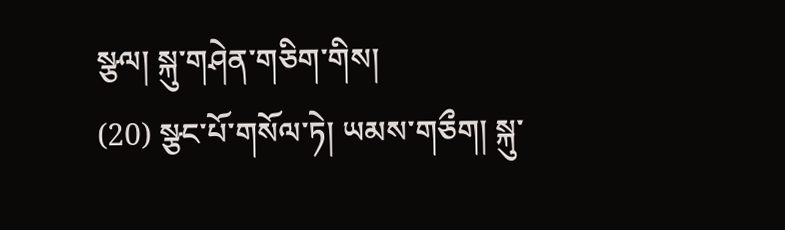སྩལ། སྐུ་གཤེན་གཅིག་གིས།
(20) སྩང་པོ་གསོལ་ཏེ། ཡམས་གཅྀག། སྐུ་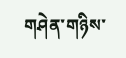གཤེན་གཉིས་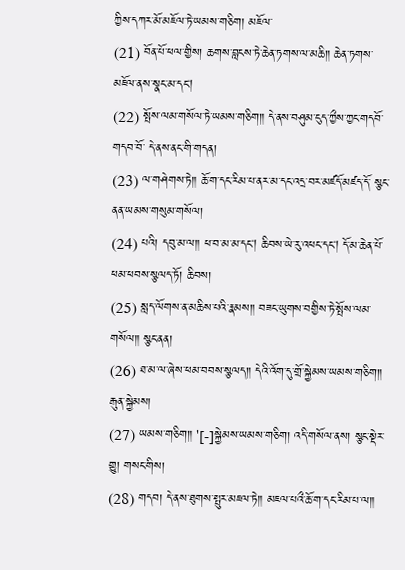ཀྱིས་དཀར་མོ་མཇོལ་ཏེ་ཡམས་གཅིག། མཇོལ་
(21) བོན་པོ་ཕལ་གྱིས། ཆགས་བླངས་ཏེ་ཆེན་ཏགས་ལ་མཆི༎ ཆེན་ཏགས་མཇོལ་ནས་སྣང་མ་དང།
(22) སྤོས་ལམ་གསོལ་ཏེ་ཡམས་གཅིག༎ དེ་ནས་བཤུམ་ངུད་ཀྱྀས་ཀྱང་གདབོ་གདབ་བོ་ དེ་ནས་ནང་གི་གདན།
(23) ལ་གཤེགས་ཏེ༎ ཆོ་ག་དང་རིམ་པ་ནར་མ་དང་འདྲ་བར་མཛདོ་མཛད་དོ་ སྩང་ནན་ཡམས་གསུམ་གསོལ།
(24) པའི། དབུ་མ་ལ༎ ཕ་བ་མ་མ་དང། ཆིབས་ཡེ་རུ་འཕང་དང། དོ་མ་ཆེན་པོ་ཕམ་ཕབས་སྩལད་ཏོ། ཆིབས།
(25) སླད་ལོགས་ན་མཆིས་པའི་རྣམས༎ བཟང་ཡུགས་བགྱིས་ཏེ་སྤོས་ལམ་གསོལ༎ སྩང་ནན།
(26) ཐ་མ་ལ་ཞེས་ཕམ་བབས་སྩལད༎ དེའི་འོག་དུ་གྲོ་སྐྱེམས་ཡམས་གཅིག༎ རྒུན་སྐྱེམས།
(27) ཡམས་གཅིག༎ '[-]སྐྱེམས་ཡམས་གཅིག། འདི་གསོལ་ནས། སྩང་སྡེར་གྱུ། གསང་གིས།
(28) གདབ། དེ་ནས་ཐུགས་སྤུར་མཇལ་ཏེ༎ མཇལ་པའྀ་ཆོ་ག་དང་རིམ་པ་ལ༎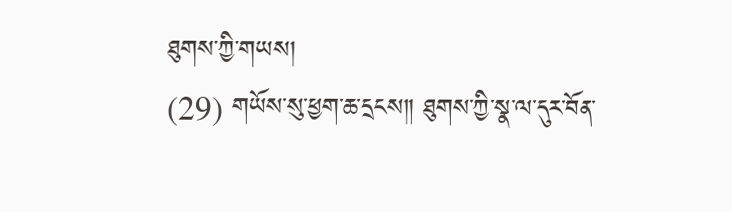ཐུགས་ཀྱི་གཡས།
(29) གཡོས་སུ་ཕྱག་ཆ་དྲངས༎ ཐུགས་ཀྱི་སྣ་ལ་དུར་བོན་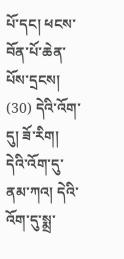པོ་དང། ཕངས་བོན་པོ་ཆེན་པོས་དྲངས།
(30) དེའི་འོག་དུ། ཟོ་རིག། དེའི་འོག་དུ་ནམ་ཀའ། དེའི་འོག་དུ་སྨྲ་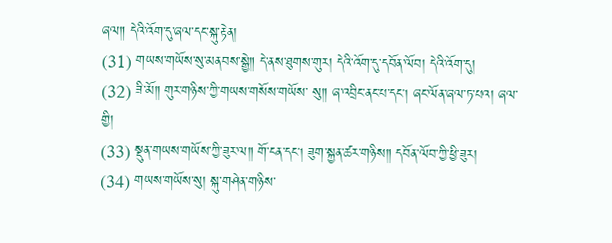ཞལ༎ དེའི་འོག་དུ་ཞལ་དང་སྐུ་རྟེན།
(31) གཡས་གཡོས་སུ་མནབས་སྒྱེ༎ དེ་ནས་ཐུགས་གུར། དེའི་འོག་དུ་དབོན་ལོབ། དེའི་འོག་དུ།
(32) ཟི་མོ༎ གུར་གཉིས་ཀྱི་གཡས་གསོས་གཡོས་ སུ༎ ཞ་འབྲིང་ནང་པ་དང། ཞང་ལོན་ཞལ་ཏ་པའ། ཞལ་གྱི།
(33) སྡུན་གཡས་གཡོས་ཀྱི་ཟུར་ལ༎ གོ་ངན་དང། ཟུག་སྐྱན་ཚར་གཉིས༎ དབོན་ལོབ་ཀྱི་ཕྱི་ཟུར།
(34) གཡས་གཡོས་སུ། སྐུ་གཤེན་གཉིས་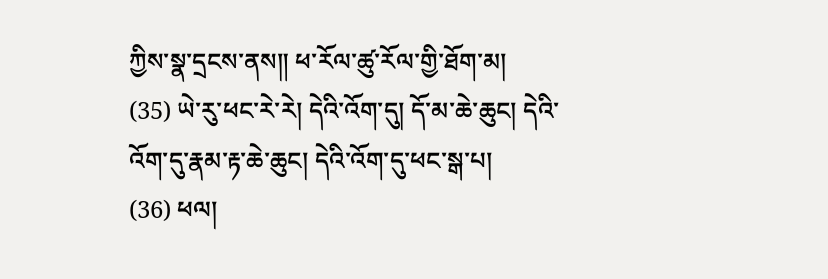ཀྱིས་སྣ་དྲངས་ནས༎ ཕ་རོལ་ཚུ་རོལ་གྱི་ཐོག་མ།
(35) ཡེ་རུ་ཕང་རེ་རེ། དེའི་འོག་དུ། དོ་མ་ཆེ་ཆུང། དེའི་འོག་དུ་རྣམ་རྟ་ཆེ་ཆུང། དེའི་འོག་དུ་ཕང་སྒ་པ།
(36) ཕལ།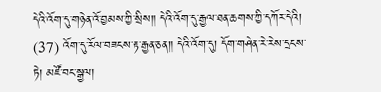དེའི་འོག་དུ་གཉེན་འོ་བྱམས་ཀྱི་སྲིས༎ དེའི་འོག་དུ་རྒྱལ་ཐན་ཆགས་ཀྱི་དཀོར་དེའི།
(37) འོག་དུ་རོལ་བཟངས་རྟ་རྒྱན་ཅན༎ དེའི་འོག་དུ། དོག་གཤེན་རེ་རེས་དྲངས་ཏེ། མཛོ་བང་སྒྱལ།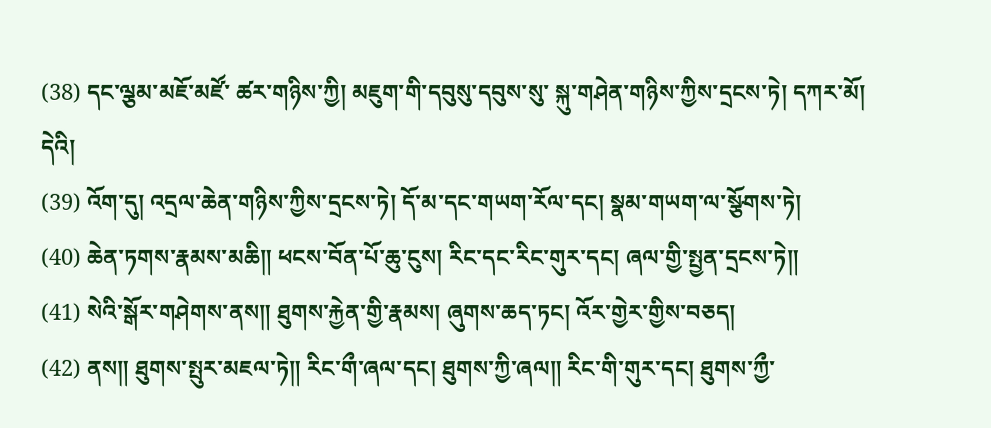(38) དང་ལྕམ་མཇོ་མཛོ་ ཚར་གཉིས་ཀྱི། མཇུག་གི་དབུསུ་དབུས་སུ་ སྐུ་གཤེན་གཉིས་ཀྱིས་དྲངས་ཏེ། དཀར་མོ། དེའི།
(39) འོག་དུ། འདྲལ་ཆེན་གཉིས་ཀྱིས་དྲངས་ཏེ། དོ་མ་དང་གཡག་རོལ་དང། སྣམ་གཡག་ལ་སྩོགས་ཏེ།
(40) ཆེན་ཏགས་རྣམས་མཆི༎ ཕངས་བོན་པོ་ཆུ་ངུས། རིང་དང་རིང་གུར་དང། ཞལ་གྱི་སྤྱན་དྲངས་ཏེ༎
(41) སེའི་སྒོར་གཤེགས་ནས༎ ཐུགས་རྐྱེན་གྱི་རྣམས། ཞུགས་ཆད་ཏང། འོར་གྱེར་གྱིས་བཅད།
(42) ནས༎ ཐུགས་སྤུར་མཇལ་ཏེ༎ རིང་གྀ་ཞལ་དང། ཐུགས་ཀྱི་ཞལ༎ རིང་གི་གུར་དང། ཐུགས་ཀྱྀ་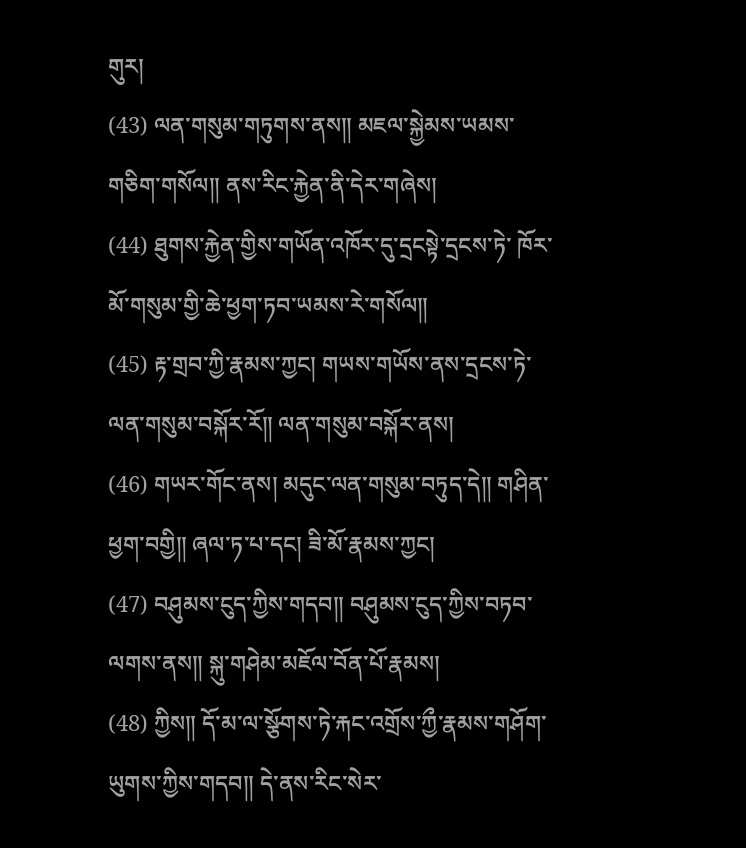གུར།
(43) ལན་གསུམ་གཏུགས་ནས༎ མཇལ་སྐྱེམས་ཡམས་གཅིག་གསོལ༎ ནས་རིང་རྐྱེན་ནི་དེར་གཞེས།
(44) ཐུགས་རྐྱེན་གྱིས་གཡོན་འཁོར་དུ་དྲངསྟེ་དྲངས་ཏེ་ ཁོར་མོ་གསུམ་གྱི་ཆེ་ཕྱག་ཏབ་ཡམས་རེ་གསོལ༎
(45) རྟ་གྲབ་ཀྱི་རྣམས་ཀྱང། གཡས་གཡོས་ནས་དྲངས་ཏེ་ལན་གསུམ་བསྐོར་རོ༎ ལན་གསུམ་བསྐོར་ནས།
(46) གཡར་གོང་ནས། མདུང་ལན་གསུམ་བཏུད་དེ༎ གཤིན་ཕྱག་བགྱི༎ ཞལ་ཏ་པ་དང། ཟི་མོ་རྣམས་ཀྱང།
(47) བཤུམས་ངུད་ཀྱིས་གདབ༎ བཤུམས་ངུད་ཀྱིས་བཏབ་ལགས་ནས༎ སྐུ་གཤེམ་མཇོལ་བོན་པོ་རྣམས།
(48) ཀྱིས༎ དོ་མ་ལ་སྩོགས་ཏེ་རྐང་འགྲོས་ཀྱྀ་རྣམས་གཤོག་ཡུགས་ཀྱིས་གདབ༎ དེ་ནས་རིང་སེར་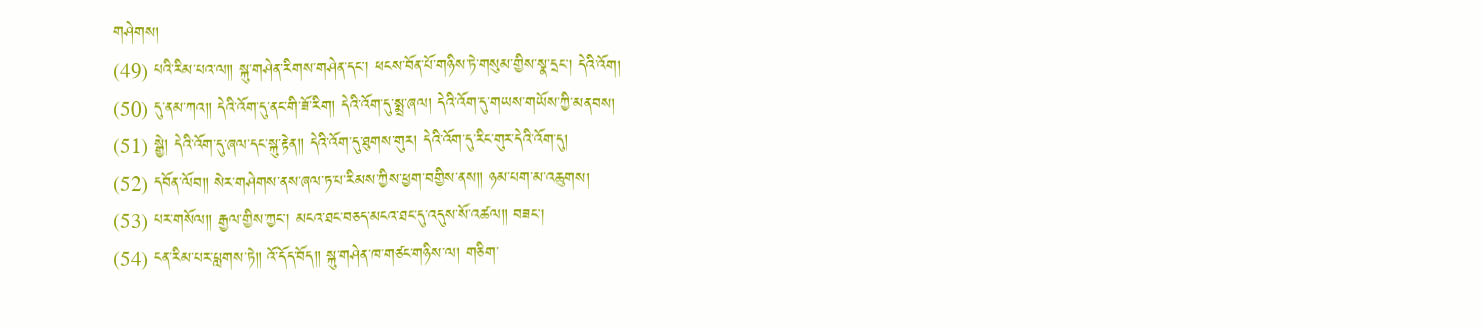གཤེགས།
(49) པའི་རིམ་པའ་ལ༎ སྐུ་གཤེན་རིགས་གཤེན་དང། ཕངས་བོན་པོ་གཉིས་ཏེ་གསུམ་གྱིས་སྣ་དྲང། དེའི་འོག།
(50) དུ་ནམ་ཀའ༎ དེའི་འོག་དུ་ནང་གི་ཟོ་རིག། དེའི་འོག་དུ་སྨྲ་ཞལ། དེའི་འོག་དུ་གཡས་གཡོས་ཀྱི་མནབས།
(51) སྒྱེ། དེའི་འོག་དུ་ཞལ་དང་སྐུ་རྟེན༎ དེའི་འོག་དུ་ཐུགས་གུར། དེའི་འོག་དུ་རིང་གུར་དེའི་འོག་དུ།
(52) དབོན་ལོབ༎ སེར་གཤེགས་ནས་ཞལ་ཏ་པ་རིམས་ཀྱིས་ཕྱག་བགྱིས་ནས༎ ཉམ་པག་མ་འཆུགས།
(53) པར་གསོལ༎ རྒྱལ་གྱིས་ཀྱང། མངའ་ཐང་བཅད་མངའ་ཐང་དུ་འདུས་སོ་འཚལ༎ བཟང།
(54) ངན་རིམ་པར་པླགས་ཏེ༎ འོ་དོད་བོད༎ སྐུ་གཤེན་ཁ་གཙང་གཉིས་ལ། གཅིག་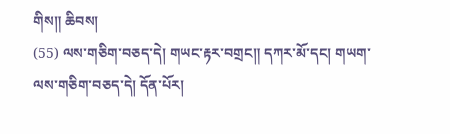གིས༎ ཆིབས།
(55) ལས་གཅིག་བཅད་དེ། གཡང་རྟར་བགྲང༎ དཀར་མོ་དང། གཡག་ལས་གཅིག་བཅད་དེ། དོན་པོར།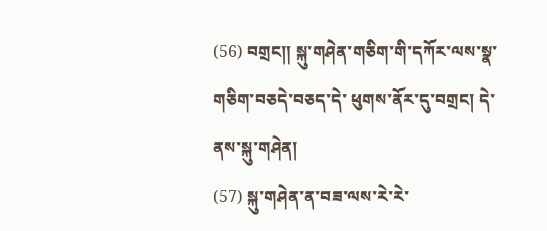(56) བགྲང༎ སྐུ་གཤེན་གཅིག་གི་དཀོར་ལས་སྣ་གཅིག་བཅདེ་བཅད་དེ་ ཕུགས་ནོར་དུ་བགྲང། དེ་ནས་སྐུ་གཤེན།
(57) སྐུ་གཤེན་ན་བཟ་ལས་རེ་རེ་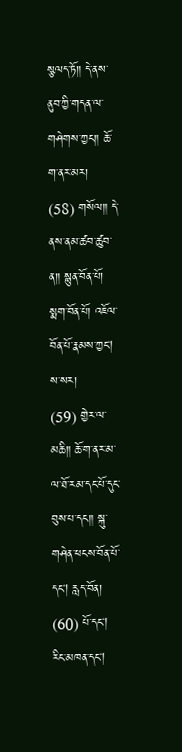སྩལད་ཏོ༎ དེ་ནས་ནུབ་ཀྱི་གདན་ལ་གཤེགས་ཀྱང༎ ཆོ་ག་ནར་མར།
(58) གསོལ༎ དེ་ནས་ནམ་ཚབ་ཚུབ་ན༎ སྙུན་བོན་པོ། སྨག་བོན་པོ། འཇོལ་བོན་པོ་རྣམས་ཀྱང། ས་སར།
(59) གྱེར་ལ་མཆི༎ ཆོ་ག་ནར་མ་ལ་ཐོ་རམ་དང་པོ་དུང་བུས་པ་དང༎ སྐུ་གཤེན་ཕངས་བོན་པོ་དང། རླད་བོན།
(60) པོ་དང། རིང་མཁན་དང།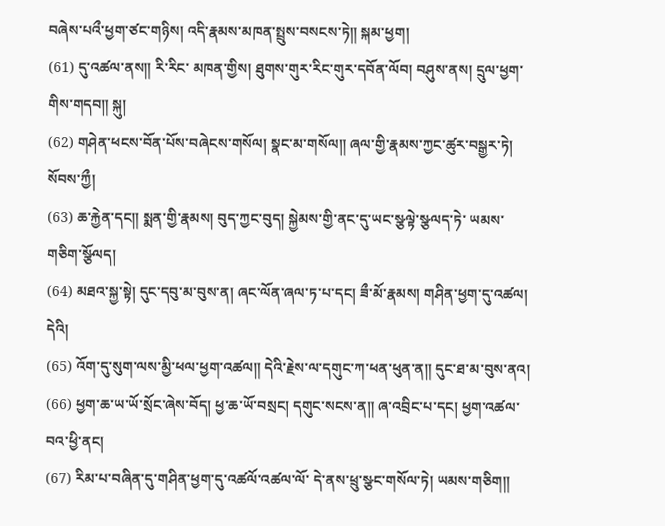བཞེས་པའྀ་ཕྱག་ཙང་གཉིས། འདི་རྣམས་མཁན་སྤྲུས་བསངས་ཏེ༎ སྐམ་ཕྱག།
(61) དུ་འཚལ་ནས༎ རི་རིང་ མཁན་གྱིས། ཐུགས་གུར་རིང་གུར་དབོན་ལོབ། བཤུས་ནས། དྲུལ་ཕྱག་གིས་གདབ༎ སྐུ།
(62) གཤེན་ཕངས་བོན་པོས་བཞེངས་གསོལ། སྣང་མ་གསོལ༎ ཞལ་གྱི་རྣམས་ཀྱང་ཚུར་བསྒྱར་ཏེ། སོབས་ཀྱྀ།
(63) ཆ་རྐྱེན་དང༎ སྨན་གྱི་རྣམས། བུད་ཀྱང་བུད། སྐྱེམས་གྱི་ནང་དུ་ཡང་སྩལྟེ་སྩལད་ཏེ་ ཡམས་གཅིག་སྩོལད།
(64) མཐའ་སྐྱ་སྟེ། དུང་དབུ་མ་བུས་ན། ཞང་ལོན་ཞལ་ཏ་པ་དང། ཟྀ་མོ་རྣམས། གཤིན་ཕྱག་དུ་འཚལ། དེའི།
(65) འོག་དུ་སུག་ལས་མྱི་ཕལ་ཕྱག་འཚལ༎ དེའི་རྗེས་ལ་དགུང་ཀ་ཕན་ཕུན་ན༎ དུང་ཐ་མ་བུས་ནའ།
(66) ཕྱག་ཆ་ཡ་ཡོ་སྲོང་ཞེས་བོད། ཕྱ་ཆ་ཡོ་བསྲང། དགུང་སངས་ན༎ ཞ་འབྲིང་པ་དང། ཕྱག་འཚལ་བའ་ཕྱི་ནང།
(67) རིམ་པ་བཞིན་དུ་གཤིན་ཕྱག་དུ་འཚལོ་འཚལ་ལོ་ དེ་ནས་ཕྲུ་སྩང་གསོལ་ཏེ། ཡམས་གཅིག༎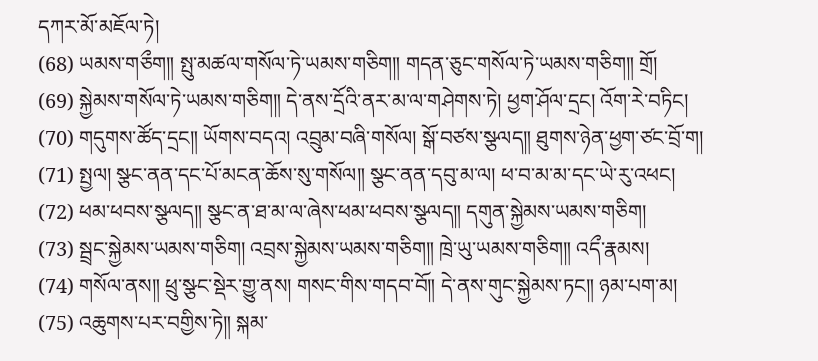དཀར་མོ་མཇོལ་ཏེ།
(68) ཡམས་གཅྀག༎ སྤུ་མཚལ་གསོལ་ཏེ་ཡམས་གཅིག༎ གདན་ཅུང་གསོལ་ཏེ་ཡམས་གཅིག༎ གྲོ།
(69) སྐྱེམས་གསོལ་ཏེ་ཡམས་གཅིག༎ དེ་ནས་དྲོའི་ནར་མ་ལ་གཤེགས་ཏེ། ཕྱག་ཤོལ་དྲང། འོག་རེ་བཏིང།
(70) གདུགས་ཚོད་དྲང༎ ཡོགས་བདའ། འབྲུམ་བཞི་གསོལ། སྒོ་བཙས་སྩལད༎ ཐུགས་ཉེན་ཕྱག་ཙང་བྲོ་ག།
(71) སྤྱལ། སྩང་ནན་དང་པོ་མངན་ཆོས་སུ་གསོལ༎ སྩང་ནན་དབུ་མ་ལ། ཕ་བ་མ་མ་དང་ཡེ་རུ་འཕང།
(72) ཕམ་ཕབས་སྩལད༎ སྩང་ན་ཐ་མ་ལ་ཞེས་ཕམ་ཕབས་སྩལད༎ དགུན་སྐྱེམས་ཡམས་གཅིག།
(73) སྦྲང་སྐྱེམས་ཡམས་གཅིག། འབྲས་སྐྱེམས་ཡམས་གཅིག༎ ཁྲེ་ཡུ་ཡམས་གཅིག༎ འདྀ་རྣམས།
(74) གསོལ་ནས༎ ཕྲུ་སྩང་སྡེར་གྱུ་ནས། གསང་གིས་གདབ་བོ༎ དེ་ནས་གུང་སྐྱེམས་ཏང༎ ཉམ་པག་མ།
(75) འཆུགས་པར་བགྱིས་ཏེ༎ སྐམ་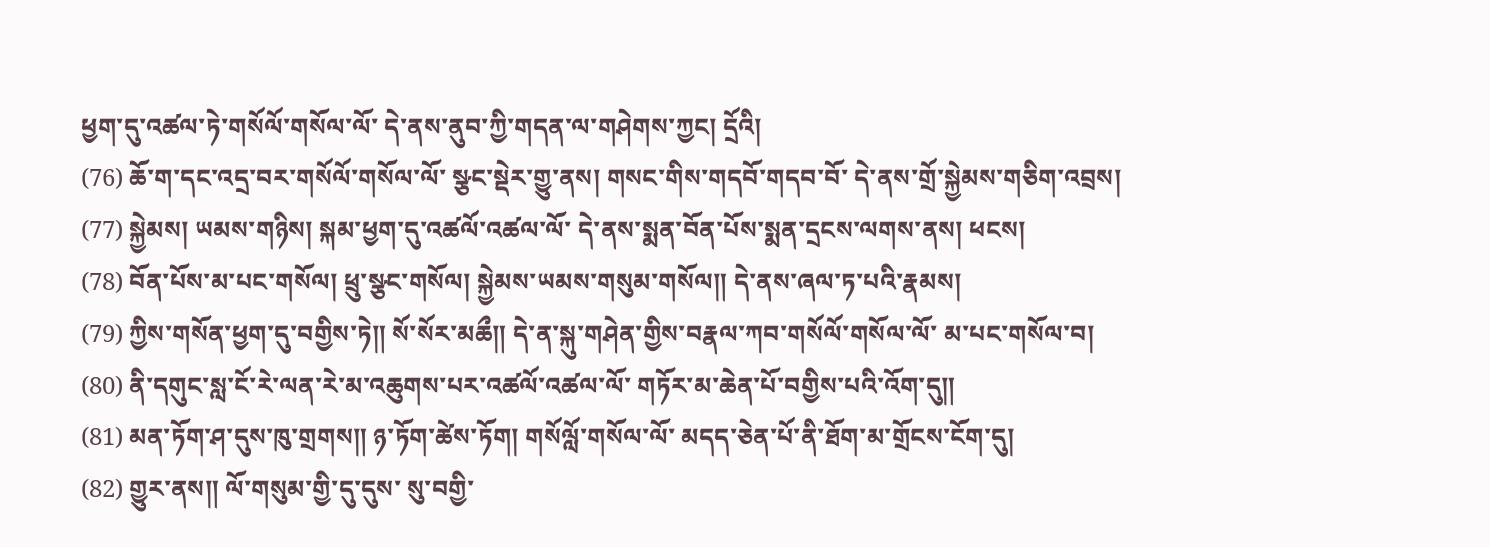ཕྱག་དུ་འཚལ་ཏེ་གསོལོ་གསོལ་ལོ་ དེ་ནས་ནུབ་ཀྱི་གདན་ལ་གཤེགས་ཀྱང། དྲོའི།
(76) ཆོ་ག་དང་འདྲ་བར་གསོལོ་གསོལ་ལོ་ སྩང་སྡེར་གྱུ་ནས། གསང་གིས་གདབོ་གདབ་བོ་ དེ་ནས་གྲོ་སྐྱེམས་གཅིག་འབྲས།
(77) སྐྱེམས། ཡམས་གཉིས། སྐམ་ཕྱག་དུ་འཚལོ་འཚལ་ལོ་ དེ་ནས་སྨན་བོན་པོས་སྨན་དྲངས་ལགས་ནས། ཕངས།
(78) བོན་པོས་མ་པང་གསོལ། ཕྲུ་སྩང་གསོལ། སྐྱེམས་ཡམས་གསུམ་གསོལ༎ དེ་ནས་ཞལ་ཏ་པའི་རྣམས།
(79) ཀྱིས་གསོན་ཕྱག་དུ་བགྱིས་ཏེ༎ སོ་སོར་མཆྀ༎ དེ་ན་སྐུ་གཤེན་གྱིས་བརྣལ་ཀབ་གསོལོ་གསོལ་ལོ་ མ་པང་གསོལ་བ།
(80) ནི་དགུང་སླ་ངོ་རེ་ལན་རེ་མ་འཆུགས་པར་འཚལོ་འཚལ་ལོ་ གཏོར་མ་ཆེན་པོ་བགྱིས་པའི་འོག་དུ༎
(81) མན་ཏོག་ཤ་དུས་ཁུ་གྲགས༎ ཉ་ཏོག་ཚེས་ཏོག། གསོལློ་གསོལ་ལོ་ མདད་ཅེན་པོ་ནི་ཐོག་མ་གྲོངས་ངོག་དུ།
(82) གྱུར་ནས༎ ལོ་གསུམ་གྱི་དུ་དུས་ སུ་བགྱི་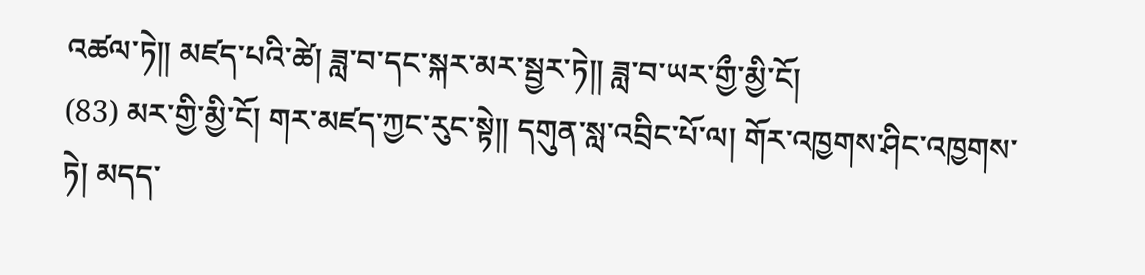འཚལ་ཏེ༎ མཛད་པའི་ཚེ། ཟླ་བ་དང་སྐར་མར་སྦྱར་ཏེ༎ ཟླ་བ་ཡར་གྱྀ་མྱི་ངོ།
(83) མར་གྱི་མྱི་ངོ། གར་མཛད་ཀྱང་རུང་སྟེ༎ དགུན་སླ་འབྲིང་པོ་ལ། གོར་འཁྱགས་ཤིང་འཁྱགས་ཏེ། མདད་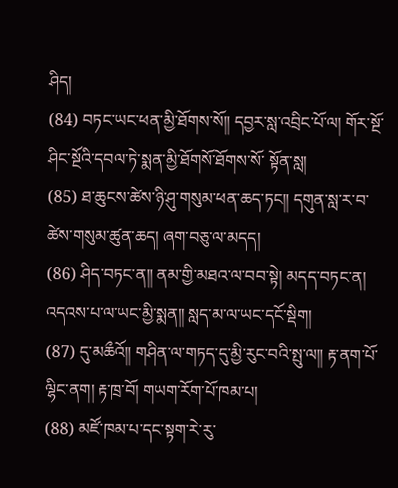ཤིད།
(84) བཏང་ཡང་ཕན་མྱི་ཐོགས་སོ༎ དབྱར་སླ་འབྲིང་པོ་ལ། གོར་སྔོ་ཤིང་སྔོའི་དབལ་ཏེ་སྨན་མྱི་ཐོགསོ་ཐོགས་སོ་ སྟོན་སླ།
(85) ཐ་ཆུངས་ཚེས་ཉི་ཤུ་གསུམ་ཕན་ཆད་ཏང༎ དགུན་སླ་ར་བ་ཚེས་གསུམ་ཚུན་ཆད། ཞག་བཅུ་ལ་མདད།
(86) ཤིད་བཏང་ན༎ ནམ་གྱི་མཐའ་ལ་བབ་སྟེ། མདད་བཏང་ན། འདའས་པ་ལ་ཡང་མྱི་སྨན༎ སླད་མ་ལ་ཡང་དངོ་སྡིག།
(87) དུ་མཆྀའོ༎ གཤིན་ལ་གཏད་དུ་མྱི་རུང་བའི་སྤུ་ལ༎ རྟ་ནག་པོ་ལྷིང་ནག། རྟ་ཁྲ་བོ། གཡག་རོག་པོ་ཁམ་པ།
(88) མཛོ་ཁམ་པ་དང་སྟག་རེ་རུ་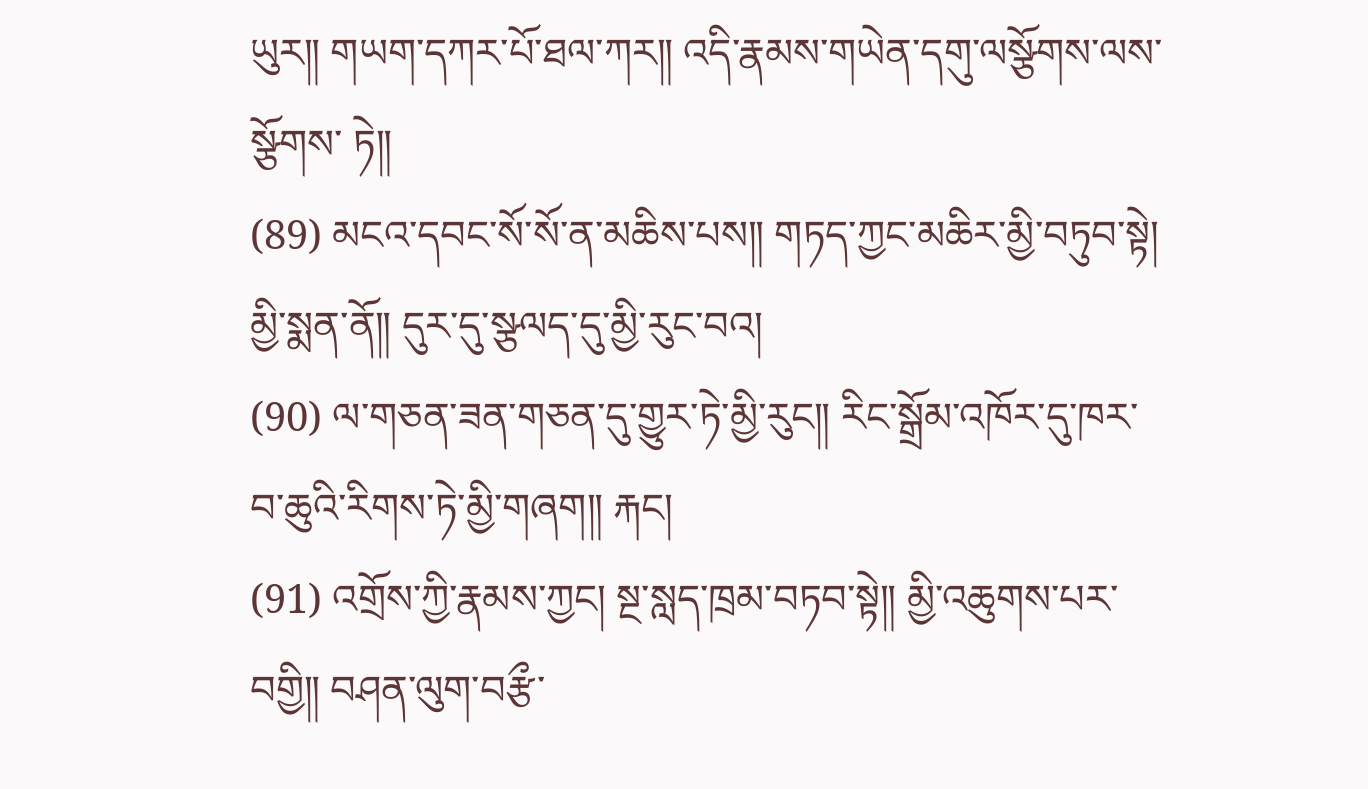ཡུར༎ གཡག་དཀར་པོ་ཐལ་ཀར༎ འདི་རྣམས་གཡེན་དགུ་ལསྩོགས་ལས་སྩོགས་ ཏེ༎
(89) མངའ་དབང་སོ་སོ་ན་མཆིས་པས༎ གཏད་ཀྱང་མཆིར་མྱི་བཏུབ་སྟེ། མྱི་སྨན་ནོ༎ དུར་དུ་སྩལད་དུ་མྱི་རུང་བའ།
(90) ལ་གཅན་ཟན་གཅན་དུ་གྱུར་ཏེ་མྱི་རུང༎ རིང་སྒྲོམ་འཁོར་དུ་ཁར་བ་ཆུའི་རིགས་ཏེ་མྱི་གཞག༎ རྐང།
(91) འགྲོས་ཀྱི་རྣམས་ཀྱང། སྔ་སླད་ཁྲམ་བཏབ་སྟེ༎ མྱི་འཆུགས་པར་བགྱི༎ བཤན་ལུག་བརྩྀ་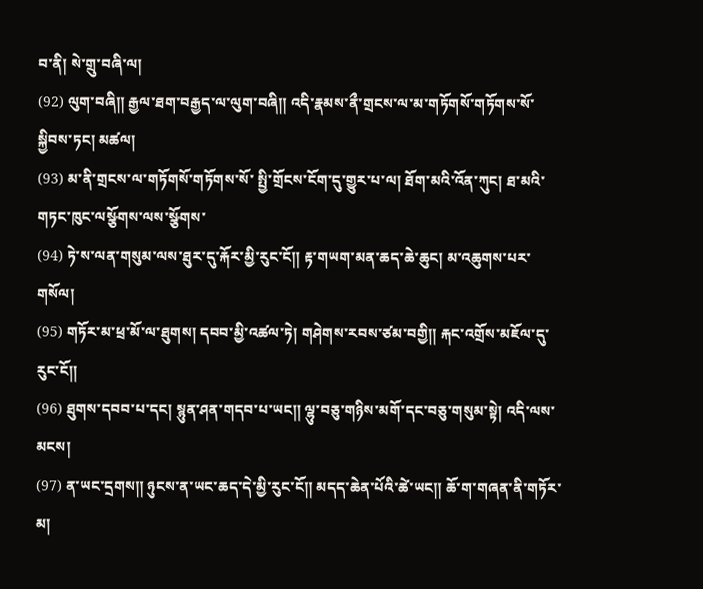བ་ནི། སེ་གྲུ་བཞི་ལ།
(92) ལུག་བཞི༎ རྒྱལ་ཐག་བརྒྱད་ལ་ལུག་བཞི༎ འདི་རྣམས་ནྀ་གྲངས་ལ་མ་གཏོགསོ་གཏོགས་སོ་ སྐྱིབས་ཏང། མཚལ།
(93) མ་ནི་གྲངས་ལ་གཏོགསོ་གཏོགས་སོ་ སྤྱི་གྲོངས་ངོག་དུ་གྱུར་པ་ལ། ཐོག་མའི་འོན་ཀུང། ཐ་མའི་གཏང་ཁུང་ལསྩོགས་ལས་སྩོགས་
(94) ཏེ་ས་ལན་གསུམ་ལས་ཐུར་དུ་རྐོར་མྱི་རུང་ངོ༎ རྟ་གཡག་མན་ཆད་ཆེ་ཆུང། མ་འཆུགས་པར་གསོལ།
(95) གཏོར་མ་ཕྲ་མོ་ལ་ཐུགས། དབབ་མྱི་འཚལ་ཏེ། གཤེགས་རབས་ཙམ་བགྱི༎ རྐང་འགྲོས་མཇོལ་དུ་རུང་ངོ༎
(96) ཐུགས་དབབ་པ་དང། སྙུན་ཤན་གདབ་པ་ཡང༎ ལྷུ་བཅུ་གཉིས་མགོ་དང་བཅུ་གསུམ་སྟེ། འདི་ལས་མངས།
(97) ན་ཡང་དྲགས༎ ཉུངས་ན་ཡང་ཆད་དེ་མྱི་རུང་ངོ༎ མདད་ཆེན་པོའི་ཚེ་ཡང༎ ཆོ་ག་གཞན་ནི་གཏོར་མ།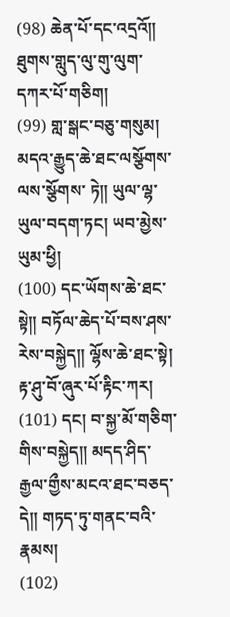(98) ཆེན་པོ་དང་འདྲའོ༎ ཐུགས་གླུད་ལུ་གུ་ལུག་ དཀར་པོ་གཅིག།
(99) གླ་སྒང་བཅུ་གསུམ། མདའ་རྒྱུད་ཆེ་ཐང་ལསྩོགས་ལས་སྩོགས་ ཏེ༎ ཡུལ་ལྷ་ཡུལ་བདག་ཏང། ཡབ་མྱེས་ཡུམ་ཕྱི།
(100) དང་ཡོགས་ཆེ་ཐང་སྟེ༎ བཏོལ་ཆེད་པོ་བས་ཤས་རེས་བསྐྱེད༎ ལྷོས་ཆེ་ཐང་སྟེ། རྟ་ཤུ་བོ་ཞུར་པོ་རྟིང་ཀར།
(101) དང། བ་སྐྱ་མོ་གཅིག་གིས་བསྐྱེད༎ མདད་ཤིད་རྒྱལ་གྱྀས་མངའ་ཐང་བཅད་དེ༎ གཏད་ཏུ་གནང་བའི་རྣམས།
(102)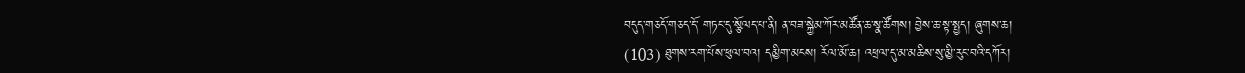བདུད་གཅདོ་གཅད་དོ་ གཏང་དུ་སྩོལད་པ་ནི། ན་བཟ་སྐྱེམ་ཀོར་མཚོན་ཆ་སྣ་ཚོགས། བྱེས་ཆ་སྟ་སྤྱད། ཞུགས་ཆ།
(103) ཐུགས་རག་པོས་ཕུལ་བའ། དམྱིག་མངས། རོལ་མོ་ཆ། འཕྲལ་དུ་མ་མཆིས་སུ་མྱི་རུང་བའི་དཀོར།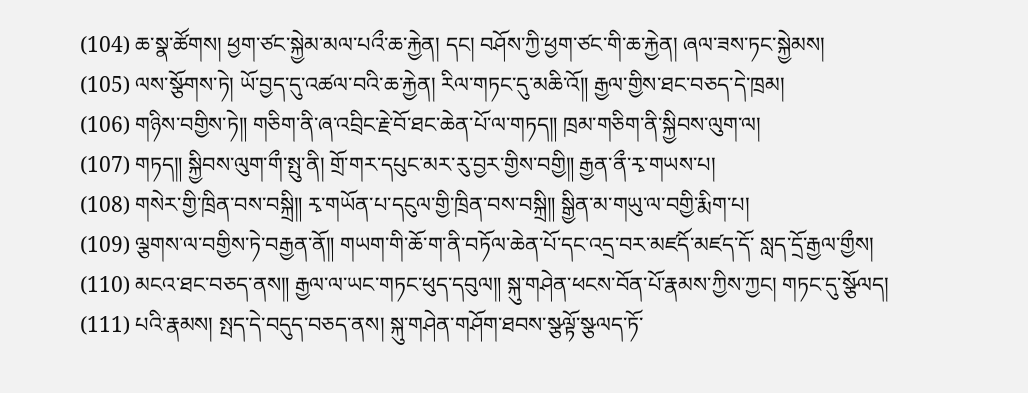(104) ཆ་སྣ་ཚོགས། ཕྱག་ཙང་སྐྱེམ་མལ་པའྀ་ཆ་རྐྱེན། དང། བཤོས་ཀྱི་ཕྱག་ཙང་གི་ཆ་རྐྱེན། ཞལ་ཟས་ཏང་སྐྱེམས།
(105) ལས་སྩོགས་ཏེ། ཡོ་བྱད་དུ་འཚལ་བའི་ཆ་རྐྱེན། རིལ་གཏང་དུ་མཆི་འོ༎ རྒྱལ་གྱིས་ཐང་བཅད་དེ་ཁྲམ།
(106) གཉིས་བགྱིས་ཏེ༎ གཅིག་ནི་ཞ་འབྲིང་རྗེ་བོ་ཐང་ཆེན་པོ་ལ་གཏད༎ ཁྲམ་གཅིག་ནི་སྐྱིབས་ལུག་ལ།
(107) གཏད༎ སྐྱིབས་ལུག་གྀ་སྤུ་ནི། གྲོ་གར་དཔུང་མར་རུ་བྱར་གྱིས་བགྱི༎ རྒྱན་ནྀ་རྭ་གཡས་པ།
(108) གསེར་གྱི་ཁྲིན་བས་བསྐྲི༎ རྭ་གཡོན་པ་དངུལ་གྱི་ཁྲིན་བས་བསྐྲི༎ སྒྱིན་མ་གཡུ་ལ་བགྱི་རྨིག་པ།
(109) ལྕགས་ལ་བགྱིས་ཏེ་བརྒྱན་ནོ༎ གཡག་གི་ཆོ་ག་ནི་བཏོལ་ཆེན་པོ་དང་འདྲ་བར་མཛདོ་མཛད་དོ་ སླད་དྲོ་རྒྱལ་གྱྀས།
(110) མངའ་ཐང་བཅད་ནས༎ རྒྱལ་ལ་ཡང་གཏང་ཕུད་དབུལ༎ སྐུ་གཤེན་ཕངས་བོན་པོ་རྣམས་ཀྱིས་ཀྱང། གཏང་དུ་སྩོལད།
(111) པའི་རྣམས། སྤད་དེ་བདུད་བཅད་ནས། སྐུ་གཤེན་གཤོག་ཐབས་སྩལྟོ་སྩལད་ཏོ་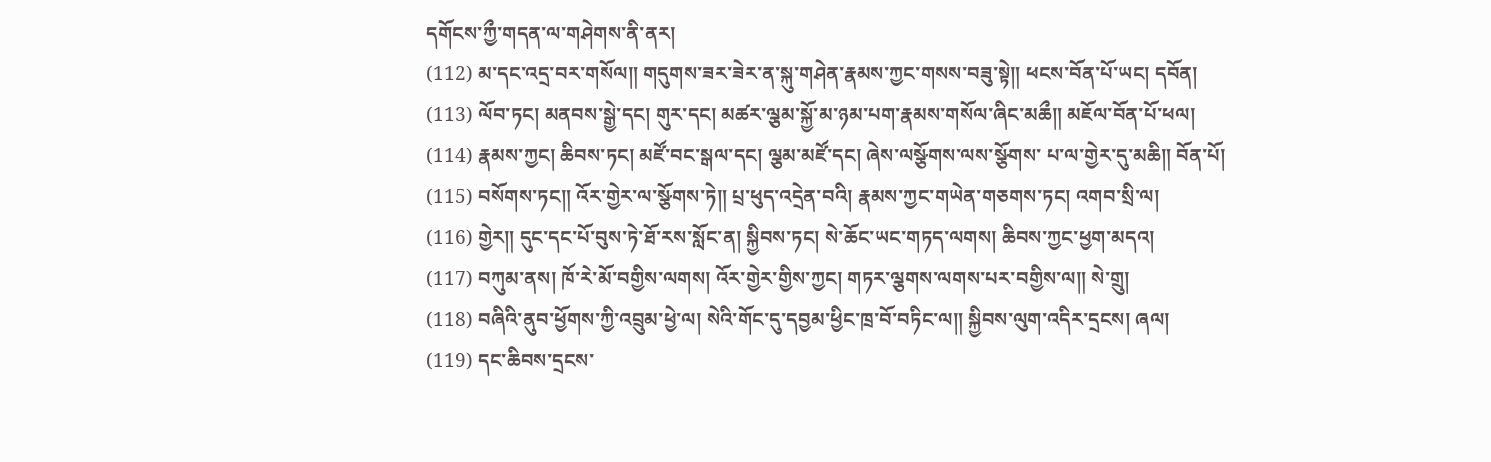དགོངས་ཀྱྀ་གདན་ལ་གཤེགས་ནི་ནར།
(112) མ་དང་འདྲ་བར་གསོལ༎ གདུགས་ཟར་ཟེར་ན་སྐུ་གཤེན་རྣམས་ཀྱང་གསས་བཟུ་སྟེ༎ ཕངས་བོན་པོ་ཡང། དབོན།
(113) ལོབ་ཏང། མནབས་སྒྱེ་དང། གུར་དང། མཚར་ལྕམ་སྐྱོ་མ་ཉམ་པག་རྣམས་གསོལ་ཞིང་མཆྀ༎ མཇོལ་བོན་པོ་ཕལ།
(114) རྣམས་ཀྱང། ཆིབས་ཏང། མཛོ་བང་སྒལ་དང། ལྕམ་མཛོ་དང། ཞེས་ལསྩོགས་ལས་སྩོགས་ པ་ལ་གྱེར་དུ་མཆི༎ བོན་པོ།
(115) བསོགས་ཏང༎ འོར་གྱེར་ལ་སྩོགས་ཏེ༎ པྲ་ཕུད་འདྲེན་བའི། རྣམས་ཀྱང་གཡེན་གཅགས་ཏང། འགབ་སྲི་ལ།
(116) གྱེར༎ དུང་དང་པོ་བུས་ཏེ་ཐོ་རས་སློང་ན། སྐྱིབས་ཏང། སེ་ཆོང་ཡང་གཏད་ལགས། ཆིབས་ཀྱང་ཕྱག་མདའ།
(117) བཀུམ་ནས། ཁོ་རེ་མོ་བགྱིས་ལགས། འོར་གྱེར་གྱིས་ཀྱང། གཏར་ལྕགས་ལགས་པར་བགྱིས་ལ༎ སེ་གྲུ།
(118) བཞིའི་ནུབ་ཕྱོགས་ཀྱི་འབྲུམ་ཕྱེ་ལ། སེའི་གོང་དུ་དབྱམ་ཕྱིང་ཁྲ་བོ་བཏིང་ལ༎ སྐྱིབས་ལུག་འདིར་དྲངས། ཞལ།
(119) དང་ཆིབས་དྲངས་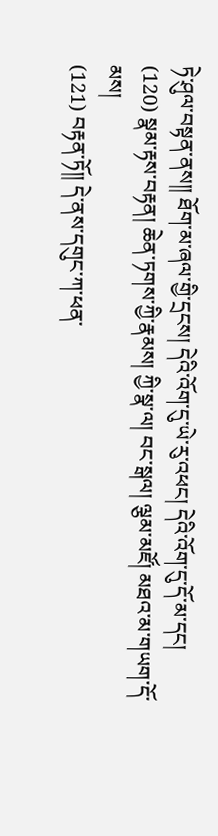ཏེ་ཤུལ་བསྟན་ནས༎ ཐོག་མ་ཞལ་གྱི་དྲངས། དེའི་འོག་དུ་ཡེ་རུ་འཕང། དེའི་འོག་དུ་དོ་མ་དང།
(120) སྣམ་རྟས་བརྟན། ཆེན་ཏགས་ཀྱི་རྣམས། ཀྱི་སྣ་ལ། བང་སྒལ། ལྕམ་མཛོ། མཐའ་མ་གཡག་དོ་མས།
(121) བརྟན་ཏོ༎ དེ་ནས་དགུང་ཀ་ཕན་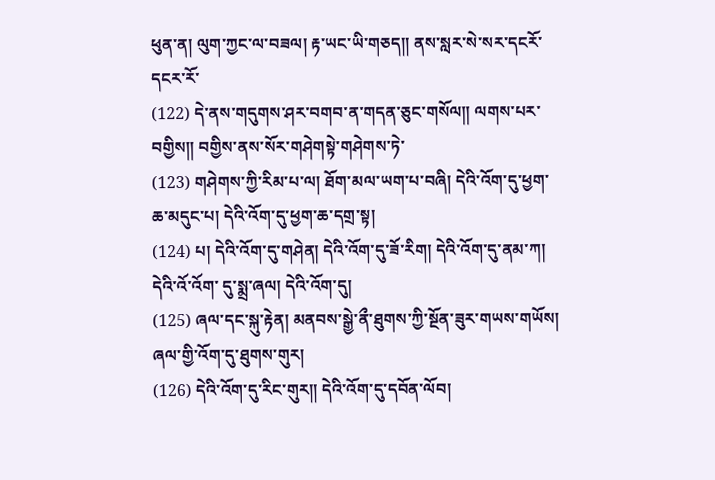ཕུན་ན། ལུག་ཀྱང་ལ་བཟལ། རྟ་ཡང་ཡི་གཅད༎ ནས་སླར་སེ་སར་དངརོ་དངར་རོ་
(122) དེ་ནས་གདུགས་ཤར་བགབ་ན་གདན་ཅུང་གསོལ༎ ལགས་པར་བགྱིས༎ བགྱིས་ནས་སོར་གཤེགསྟེ་གཤེགས་ཏེ་
(123) གཤེགས་ཀྱི་རིམ་པ་ལ། ཐོག་མལ་ཡག་པ་བཞི། དེའི་འོག་དུ་ཕྱག་ཆ་མདུང་པ། དེའི་འོག་དུ་ཕྱག་ཆ་དགྲ་སྟ།
(124) པ། དེའི་འོག་དུ་གཤེན། དེའི་འོག་དུ་ཟོ་རིག། དེའི་འོག་དུ་ནམ་ཀ། དེའི་འོ་འོག་ དུ་སྨྲ་ཞལ། དེའི་འོག་དུ།
(125) ཞལ་དང་སྐུ་རྟེན། མནབས་སྒྱེ་ནྀ་ཐུགས་ཀྱི་སྔོན་ཟུར་གཡས་གཡོས། ཞལ་གྱི་འོག་དུ་ཐུགས་གུར།
(126) དེའི་འོག་དུ་རིང་གུར༎ དེའི་འོག་དུ་དབོན་ལོབ།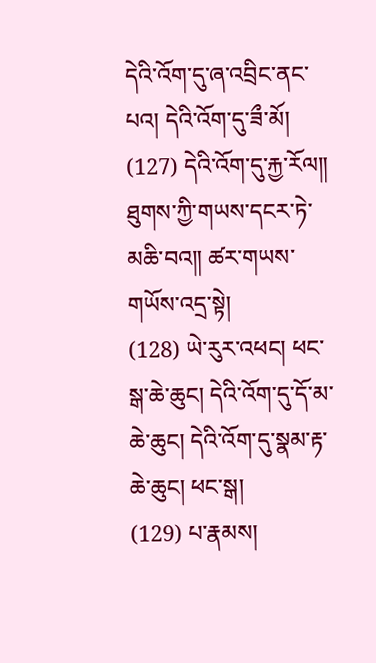དེའི་འོག་དུ་ཞ་འབྲིང་ནང་པའ། དེའི་འོག་དུ་ཟྀ་མོ།
(127) དེའི་འོག་དུ་རྐྱ་རོལ༎ ཐུགས་ཀྱི་གཡས་དངར་ཏེ་མཆི་བའ༎ ཚར་གཡས་གཡོས་འདྲ་སྟེ།
(128) ཡེ་རུར་འཕང། ཕང་སྒ་ཆེ་ཆུང། དེའི་འོག་དུ་དོ་མ་ཆེ་ཆུང། དེའི་འོག་དུ་སྣམ་རྟ་ཆེ་ཆུང། ཕང་སྒ།
(129) པ་རྣམས།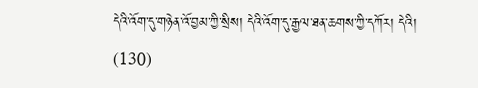དེའི་འོག་དུ་གཉེན་འོ་བྱམ་ཀྱི་སྲིས། དེའི་འོག་དུ་རྒྱལ་ཐན་ཆགས་ཀྱི་དཀོར། དེའི།
(130)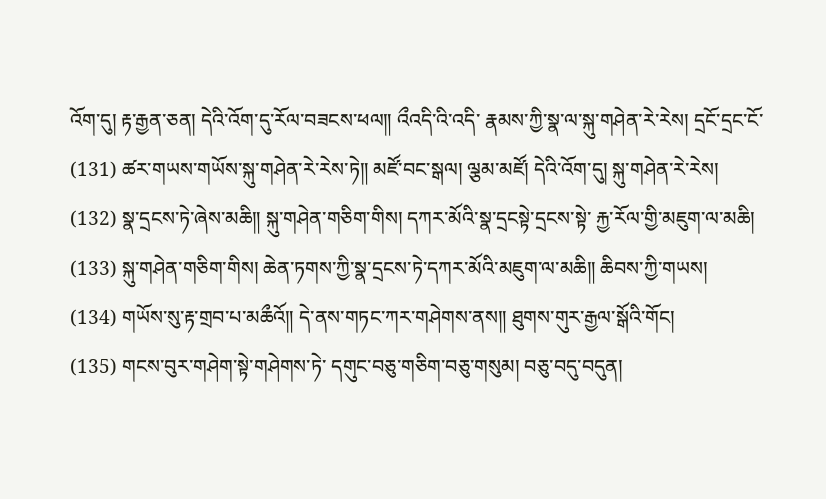འོག་དུ། རྟ་རྒྱན་ཅན། དེའི་འོག་དུ་རོལ་བཟངས་ཕལ༎ འྀའདི་འི་འདི་ རྣམས་ཀྱི་སྣ་ལ་སྐུ་གཤེན་རེ་རེས། དྲངོ་དྲང་ངོ་
(131) ཚར་གཡས་གཡོས་སྐུ་གཤེན་རེ་རེས་ཏེ༎ མཛོ་བང་སྒལ། ལྕམ་མཛོ། དེའི་འོག་དུ། སྐུ་གཤེན་རེ་རེས།
(132) སྣ་དྲངས་ཏེ་ཞེས་མཆི༎ སྐུ་གཤེན་གཅིག་གིས། དཀར་མོའི་སྣ་དྲངསྟེ་དྲངས་སྟེ་ རྐྱ་རོལ་གྱི་མཇུག་ལ་མཆི།
(133) སྐུ་གཤེན་གཅིག་གིས། ཆེན་ཏགས་ཀྱི་སྣ་དྲངས་ཏེ་དཀར་མོའི་མཇུག་ལ་མཆི༎ ཆིབས་ཀྱི་གཡས།
(134) གཡོས་སུ་རྟ་གྲབ་པ་མཆྀའོ༎ དེ་ནས་གཏང་ཀར་གཤེགས་ནས༎ ཐུགས་གུར་རྒྱལ་སྒོའི་གོང།
(135) གངས་བུར་གཤེག་སྟེ་གཤེགས་ཏེ་ དགུང་བཅུ་གཅིག་བཅུ་གསུམ། བཅུ་བདུ་བདུན།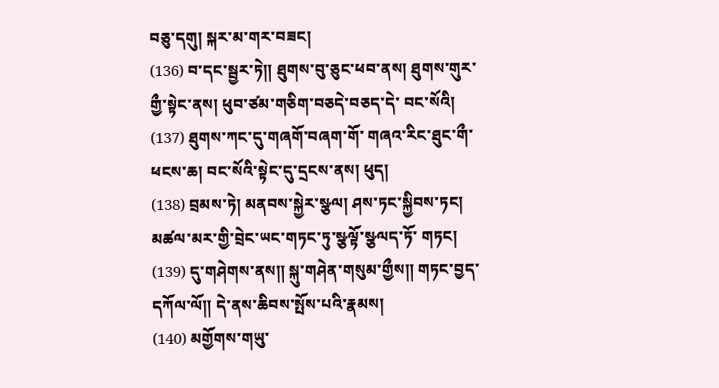བཅུ་དགུ། སྐར་མ་གར་བཟང།
(136) བ་དང་སྦྱར་ཏེ༎ ཐུགས་བུ་ཅུང་ཕབ་ནས། ཐུགས་གུར་གྱྀ་སྟེང་ནས། ཕུབ་ཙམ་གཅིག་བཅདེ་བཅད་དེ་ བང་སོའི།
(137) ཐུགས་ཀང་དུ་གཞགོ་བཞག་གོ་ གཞའ་རིང་ཐུང་གྀ་ཕངས་ཆ། བང་སོའི་སྟེང་དུ་དྲངས་ནས། ཕུད།
(138) བྲམས་ཏེ། མནབས་སྐྱེར་སྩལ། ཤས་ཏང་སྐྱིབས་ཏང། མཚལ་མར་གྱི་བྲེང་ཡང་གཏང་ཏུ་སྩལྟོ་སྩལད་ཏོ་ གཏང།
(139) དུ་གཤེགས་ནས༎ སྐུ་གཤེན་གསུམ་གྱྀས༎ གཏང་བྱད་དཀོལ་ལོ༎ དེ་ནས་ཆིབས་སྤོས་པའི་རྣམས།
(140) མགྱོགས་གཡུ་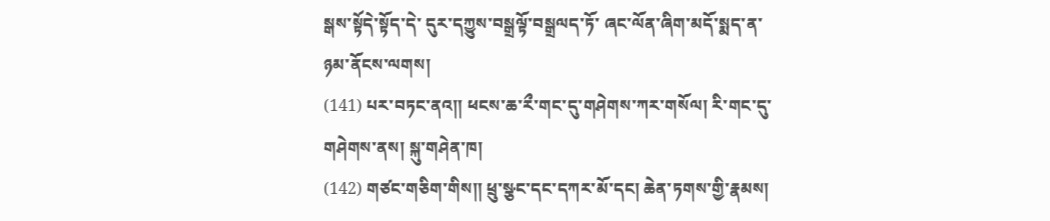སྒས་སྟོདེ་སྟོད་དེ་ དུར་དཀྱུས་བསྒྲལྟོ་བསྒྲལད་ཏོ་ ཞང་ལོན་ཞིག་མདོ་སྨད་ན་ཉམ་ནོངས་ལགས།
(141) པར་བཏང་ནའ༎ ཕངས་ཆ་རྀ་གང་དུ་གཤེགས་ཀར་གསོལ། རི་གང་དུ་གཤེགས་ནས། སྐུ་གཤེན་ཁ།
(142) གཙང་གཅིག་གིས༎ ཕྲུ་སྩང་དང་དཀར་མོ་དང། ཆེན་ཏགས་གྱི་རྣམས།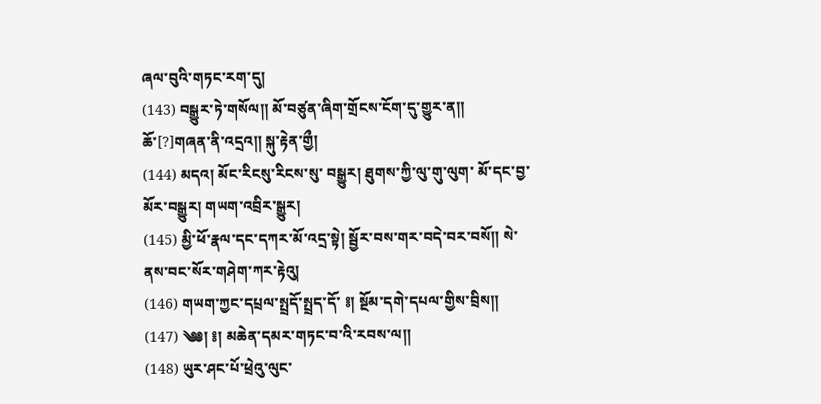ཞལ་བུའི་གཏང་རག་དུ།
(143) བསྒྱུར་ཏེ་གསོལ༎ མོ་བཙུན་ཞིག་གྲོངས་ངོག་དུ་གྱུར་ན༎ ཆོ་[?]གཞན་ནི་འདྲའ༎ སྐུ་རྟེན་གྱྀ།
(144) མདའ། མོང་རིངསུ་རིངས་སུ་ བསྒྱུར། ཐུགས་ཀྱི་ལུ་གུ་ལུག་ མོ་དང་བྱ་མོར་བསྒྱུར། གཡག་འབྲིར་སྒྱུར།
(145) མྱི་ཕོ་རྣལ་དང་དཀར་མོ་འདྲ་སྟེ། སྦྱོར་བས་གར་བདེ་བར་བསོ༎ སེ་ནས་བང་སོར་གཤེག་ཀར་རྟེའུ།
(146) གཡག་ཀྱང་དཔྲལ་སྤྲདོ་སྤྲད་དོ་ ༔། སྔོམ་དགེ་དཔལ་གྱིས་བྲིས༎
(147) ༄༅། ༔། མཆེན་དམར་གཏང་བ་འི་རབས་ལ༎
(148) ཡུར་ཤང་པོ་ཕྲེའུ་ལུང་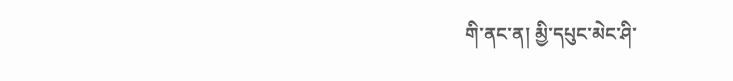གི་ནང་ན། མྱི་དཔུང་མེང་ཤི་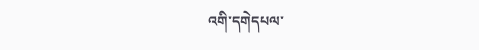འགི་དགེདཔལ་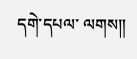དགེ་དཔལ་ ལགས༎